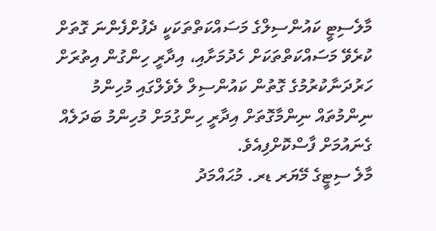މާލެސިޓީ ކައުންސިލްގެ މަސައްކަތްތަކަކީ ދެފުށްފެންނަ ގޮތަށް ކުރެވޭ މަސައްކަތްތަކަށް ހެދުމަށާއި، އިދާރީ ހިންގުން އިތުރަށް ހަރުދަނާކުރުމުގެ ގޮތުން ކައުންސިލް ލެވެލްގައި މުހިންމު ނިންމުތައް ނިންމާގޮތަށް އިދާރީ ހިންގުމަށް މުހިންމު ބަދަލެއް ގެނައުމަށް ފާސްކޮށްފިއެވެ.
މާލެ ސިޓީގެ މޭޔަރ ޑރ. މުޙައްމަދު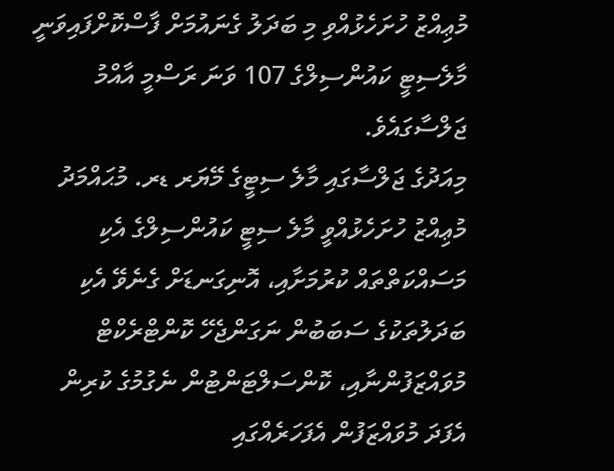މުޢިއްޒު ހުށަހެޅުއްވި މި ބަދަލު ގެނައުމަށް ފާސްކޮށްފައިވަނީ މާލެސިޓީ ކައުންސިލްގެ 107 ވަނަ ރަސްމީ އާއްމު ޖަލްސާގައެވެ.
މިއަދުގެ ޖަލްސާގައި މާލެ ސިޓީގެ މޭޔަރ ޑރ. މުޙައްމަދު މުޢިއްޒު ހުށަހެޅުއްވީ މާލެ ސިޓީ ކައުންސިލްގެ އެކި މަސައްކަތްތައް ކުރުމަށާއި، އޮނިގަނޑަށް ގެނެވޭ އެކި ބަދަލުތަކުގެ ސަބަބުން ނަގަންޖެހޭ ކޮންޓްރެކްޓް މުވައްޒަފުންނާއި، ކޮންސަލްޓަންޓުން ނެގުމުގެ ކުރިން އެފަދަ މުވައްޒަފުން އެފަހަރެއްގައި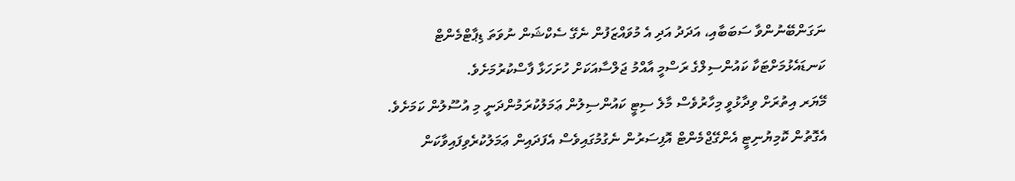ނަގަންބޭނުންވާ ސަބަބާއި، އަދަދު އަދި އެ މުވައްޒަފުން ނެގޭ ސެކްޝަން ނުވަތަ ޑިޕާޓްމެންޓް ކަނޑައެޅުމަށްޓަކާ ކައުންސިލްގެ ރަސްމީ އާއްމު ޖަލްސާއަކަށް ހުށަހަޅާ ފާސްކުރުމަށެވެ.
މޭޔަރ އިތުރަށް ވިދާޅުވީ މިހާރުވެސް މާލެ ސިޓީ ކައުންސިލުން ޢަމަލުކުރަމުންދަނީ މި އުސޫލުން ކަމަށެވެ.
އެގޮތުން ކޮމިޔުނިޓީ އެންގޭޖްމެންޓް އޮފިސަރުން ނެގުމުގައިވެސް އެފަދައިން ޢަމަލުކުރެވިފައިވާކަން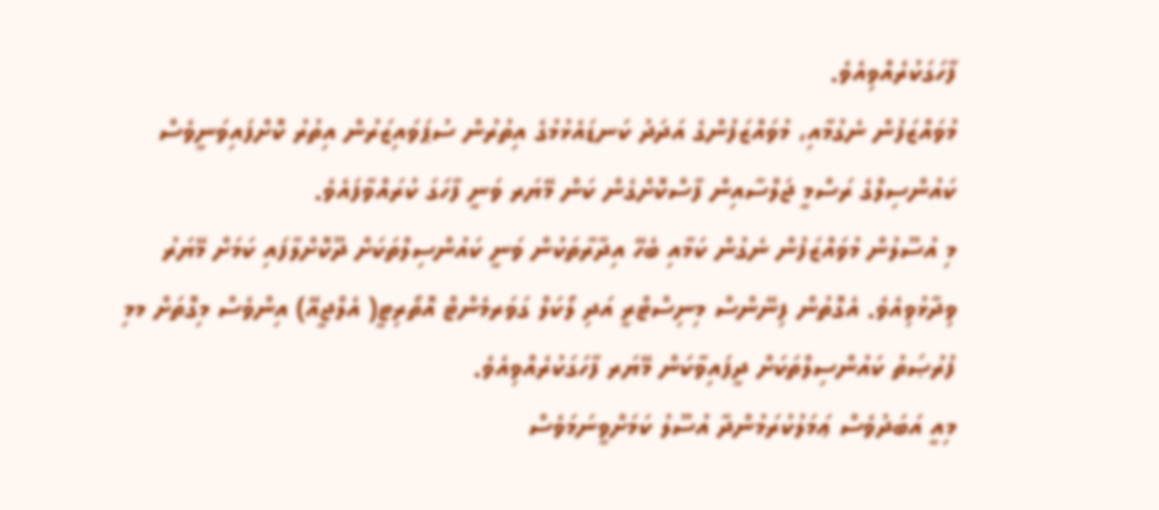ފާހަގަކުރެއްވިއެވެ.
މުވައްޒަފުން ނެގުމާއި، މުވައްޒަފުންގެ އަދަދު ކަނޑައެޅުމުގެ އިތުރުން ސުޕަވައިޒަރުން އިތުރު ކޮށްފައިވަނީވެސް ކައުންސިލްގެ ރަސްމީ ޖަލްސާއިން ފާސްކޮށްގެން ކަން މޭޔަރ ވަނީ ފާހަގަ ކުރައްވާފައެވެ.
މި އުސޫލުން މުވައްޒަފުން ނެގުން ކަމާއި ބެހޭ އިދާރާތަކުން ވަނީ ކައުންސިލްތަކަށް ދޫކޮށްލާފައި ކަމަށް މޭޔަރު ވިދާޅުވިއެވެ. އެގޮތުން ފިނޭންސް މިނިސްޓްރީ އަދި ލޯކަލް ގަވަރމެންޓް އޮތޯރިޓީ( އެލްޖީއޭ) އިންވެސް މިގޮތަށް މމި ފުރުޞަތު ކައުންސިލްތަކަށް ދީފައިވާކަން މޭޔަރ ފާހަގަކުރެއްވިއެވެ.
މިއީ އަބަދުވެސް ޢަމަލުކުރަމުންދާ އުސޫލު ކަމަށްވީނަމަވެސް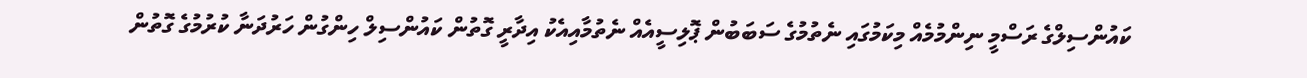ކައުންސިލްގެ ރަސްމީ ނިންމުމެއް މިކަމުގައި ނެތުމުގެ ސަބަބުން ޕޮލިސީއެއް ނެތުމާއިއެކު އިދާރީ ގޮތުން ކައުންސިލް ހިންގުން ހަރުދަނާ ކުރުމުގެ ގޮތުން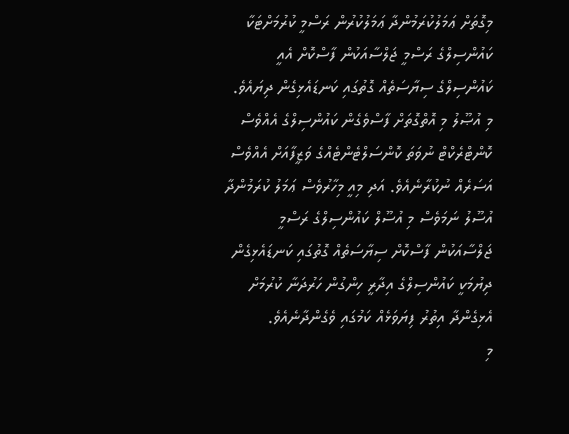މިގޮތަށް ޢަމަލުކުރަމުންދާ ޢަމަލުކުރުން ރަސްމީ ކުރުމަށްޓަކާ ކައުންސިލްގެ ރަސްމީ ޖަލްސާއަކުން ފާސްކޮށް އެއީ ކައުންސިލްގެ ސިޔާސަތެއް ގޮތުގައި ކަނޑައެޅިގެން ދިޔައެވެ.
މި އުޞޫލު މި އޮތްގޮތަށް ފާސްވެގެން ކައުންސިލްގެ އެއްވެސް ކޮންޓްރެކްޓް ނުވަތަ ކޮންސަލްޓެންޓެއްގެ ވަޒީފާއަށް އެއްވެސް އަސަރެއް ނުކުރާނެއެވެ. އަދި މިއީ މިހާރުވެސް ޢަމަލު ކުރަމުންދާ އުސޫލު ނަމަވެސް މި އުސޫލް ކައުންސިލްގެ ރަސްމީ ޖަލްސާއަކުން ފާސްކޮށް ސިޔާސަތެއް ގޮތުގައި ކަނޑައެޅިގެން ދިޔުމަކީ ކައުންސިލްގެ އިދާރީ ހިންގުން ހަރުދަނާ ކުރުމަށް އެޅިގެންދާ އިތުރު ފިޔަވަޅެއް ކަމުގައި ވެގެންދާނެއެވެ.
މި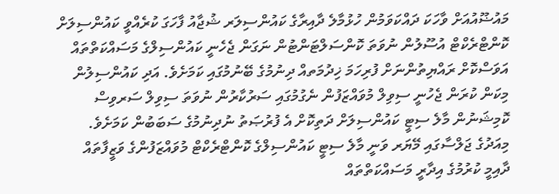މައުޟޫއުއަށް ވާހަކަ ދައްކަވަމުން ހުޅުމާލެ ދާއިރާގެ ކައުންސިލަރ ޝުޖާއު ފާހަގަ ކުރެއްވީ ކައުންސިލަށް ކޮންޓްރެކްޓް އުސޫލުން ނުވަތަ ކޮންސަލްޓަންޓުން ނަގަން ޖެހެނީ ކައުންސިލްގެ މަސައްކަތްތައް އަވަސްކޮށް ރައްޔިތުންނަށް ފުރިހަމަ ޚިދުމަތއް ދިނުމުގެ ބޭނުމުގައި ކަމަށެވެ. އަދި ކައުންސިލުން މިކަން ކުރަން ޖެހުނީ ސިވިލް މުވައްޒަފުން ނެގުމުގައި ސަރުކާރުން ނުވަތަ ސިވިލް ސަރވިސް ކޮމިޝަނުން މާލެ ސިޓީ ކައުންސިލަށް ދަތިކޮށް އެ ފުރުޞަތު ނުދިނުމުގެ ސަބަބުން ކަމަށެވެ.
މިއަދުގެ ޖަލްސާގައި މޭޔަރ ވަނީ މާލެ ސިޓީ ކައުންސިލްގެ ކޮންޓްރެކްޓް މުވައްޒަފުންގެ ވަޒީފާތައް ދާއިމީ ކުރުމުގެ އިދާރީ މަސައްކަތްތައް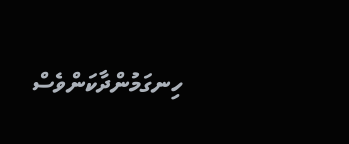ހިނގަމުންދާކަންވެސް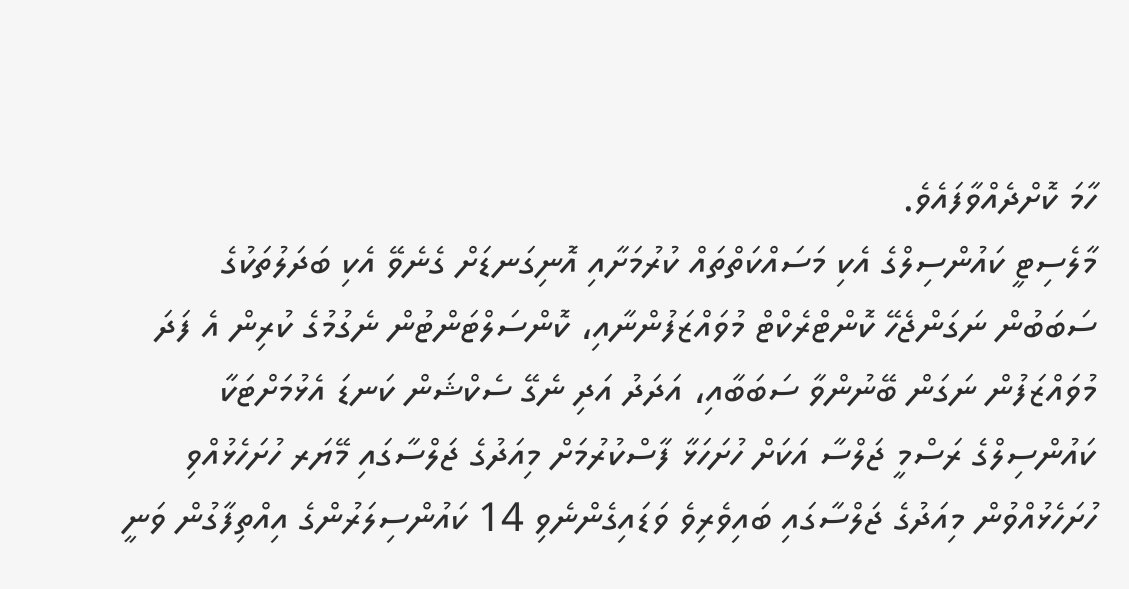ހާމަ ކޮށްދެއްވާފައެވެ.
މާލެސިޓީ ކައުންސިލްގެ އެކި މަސައްކަތްތައް ކުރުމަށާއި އޮނިގަނޑަށް ގެނެވޭ އެކި ބަދަލުތަކުގެ ސަބަބުން ނަގަންޖެހޭ ކޮންޓްރެކްޓް މުވައްޒަފުންނާއި، ކޮންސަލްޓަންޓުން ނެގުމުގެ ކުރިން އެ ފަދަ މުވައްޒަފުން ނަގަން ބޭނުންވާ ސަބަބާއި، އަދަދު އަދި ނެގޭ ސެކްޝަން ކަނޑަ އެޅުމަށްޓަކާ ކައުންސިލްގެ ރަސްމީ ޖަލްސާ އަކަށް ހުށަހަޅާ ފާސްކުރުމަށް މިއަދުގެ ޖަލްސާގައި މޭޔަރ ހުށަހެޅުއްވި ހުށަހެޅުއްވުން މިއަދުގެ ޖަލްސާގައި ބައިވެރިވެ ވަޑައިގެންނެވި 14 ކައުންސިލަރުންގެ އިއްތިފާގުން ވަނީ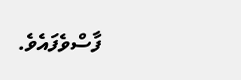ފާސްވެފައެވެ.